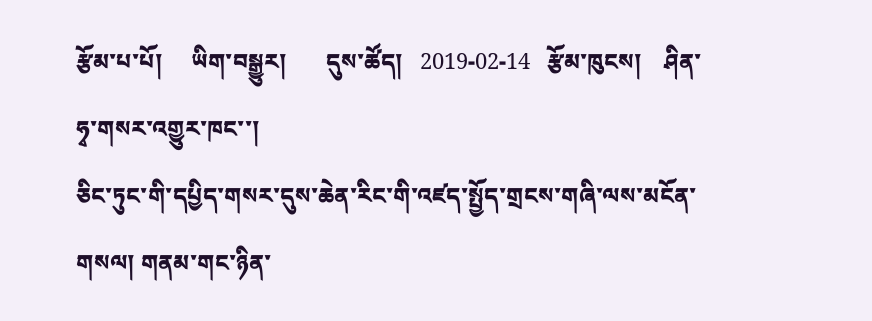རྩོམ་པ་པོ།     ཡིག་བསྒྱུར།       དུས་ཚོད།   2019-02-14   རྩོམ་ཁུངས།    ཤིན་ཧྭ་གསར་འགྱུར་ཁང་་།
ཅིང་ཏུང་གི་དཔྱིད་གསར་དུས་ཆེན་རིང་གི་འཛད་སྤྱོད་གྲངས་གཞི་ལས་མངོན་གསལ། གནམ་གང་ཉིན་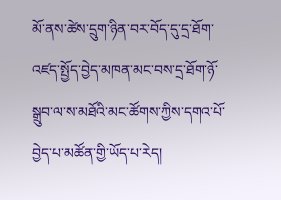མོ་ནས་ཚེས་དྲུག་ཉིན་བར་བོད་དུ་དྲ་ཐོག་འཛད་སྤྱོད་བྱེད་མཁན་མང་བས་དྲ་ཐོག་ཉོ་སྒྲུབ་ལ་ས་མཐོའི་མང་ཚོགས་ཀྱིས་དགའ་པོ་བྱེད་པ་མཚོན་གྱི་ཡོད་པ་རེད།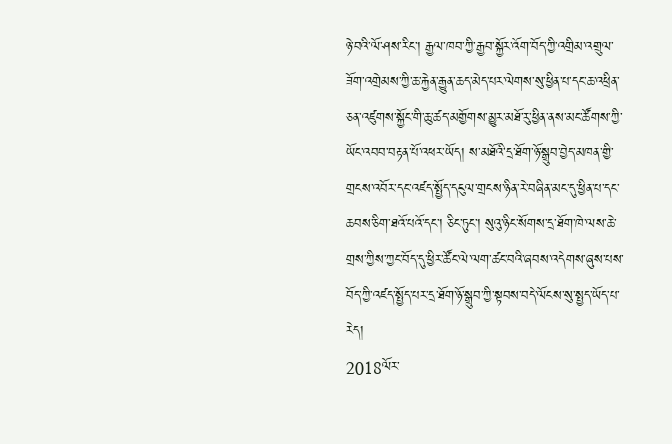ཉེ་བའི་ལོ་ཤས་རིང་། རྒྱལ་ཁབ་ཀྱི་རྒྱབ་སྐྱོར་འོག་བོད་ཀྱི་འགྲིམ་འགྲུལ་ཟོག་འགྲེམས་ཀྱི་ཆ་རྐྱེན་རྒྱུན་ཆད་མེད་པར་ལེགས་སུ་ཕྱིན་པ་དང་ཆ་འཕྲིན་ཅན་འཛུགས་སྐྱོང་གི་ཆུ་ཚད་མགྱོགས་མྱུར་མཐོ་རུ་ཕྱིན་ནས་མང་ཚོགས་ཀྱི་ཡོང་འབབ་བརྟན་པོ་འཕར་ཡོད། ས་མཐོའི་དྲ་ཐོག་ཉོ་སྒྲུབ་བྱེད་མཁན་གྱི་གྲངས་འབོར་དང་འཛད་སྤྱོད་དངུལ་གྲངས་ཉིན་རེ་བཞིན་མང་དུ་ཕྱིན་པ་དང་ཆབས་ཅིག་ཐའོ་པའོ་དང་། ཅིང་ཏུང་། སུའུ་ཉིང་སོགས་དྲ་ཐོག་ཁེ་ལས་ཆེ་གྲས་ཀྱིས་ཀྱང་བོད་དུ་ཕྱིར་ཚོང་ལེ་ལག་ཚང་བའི་ཞབས་འདེགས་ཞུས་པས་བོད་ཀྱི་འཛད་སྤྱོད་པར་དྲ་ཐོག་ཉོ་སྒྲུབ་ཀྱི་སྟབས་བདེ་ལོངས་སུ་སྤྱད་ཡོད་པ་རེད།
2018ལོར་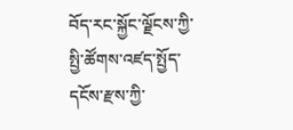བོད་རང་སྐྱོང་ལྗོངས་ཀྱི་སྤྱི་ཚོགས་འཛད་སྤྱོད་དངོས་རྫས་ཀྱི་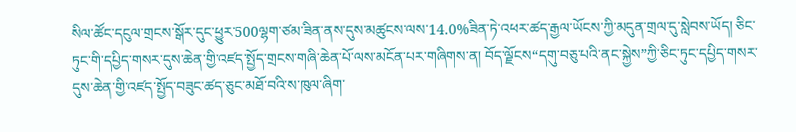སིལ་ཚོང་དངུལ་གྲངས་སྒོར་དུང་ཕྱུར་500ལྷག་ཙམ་ཟིན་ནས་དུས་མཚུངས་ལས་14.0%ཟིན་ཏེ་འཕར་ཚད་རྒྱལ་ཡོངས་ཀྱི་མདུན་གྲལ་དུ་སླེབས་ཡོད། ཅིང་ཏུང་གི་དཔྱིད་གསར་དུས་ཆེན་གྱི་འཛད་སྤྱོད་གྲངས་གཞི་ཆེན་པོ་ལས་མངོན་པར་གཞིགས་ན། བོད་ལྗོངས“དགུ་བཅུ་པའི་ནང་སྐྱེས”ཀྱི་ཅིང་ཏུང་དཔྱིད་གསར་དུས་ཆེན་གྱི་འཛད་སྤྱོད་བཟུང་ཚད་ཅུང་མཐོ་བའི་ས་ཁུལ་ཞིག་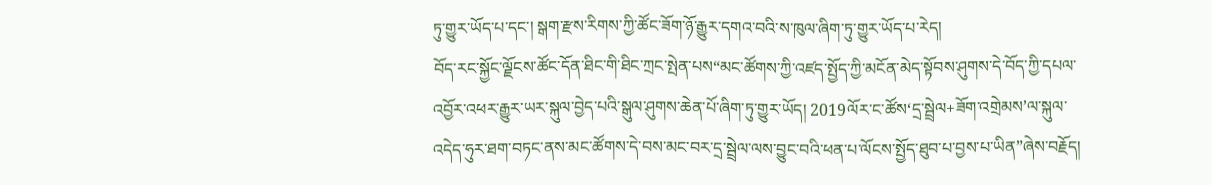ཏུ་གྱུར་ཡོད་པ་དང་། སྒག་རྫས་རིགས་ཀྱི་ཚོང་ཟོག་ཉོ་རྒྱུར་དགའ་བའི་ས་ཁུལ་ཞིག་ཏུ་གྱུར་ཡོད་པ་རེད།
བོད་རང་སྐྱོང་ལྗོངས་ཚོང་དོན་ཐིང་གི་ཐིང་ཀྲང་སྤེན་པས“མང་ཚོགས་ཀྱི་འཛད་སྤྱོད་ཀྱི་མངོན་མེད་སྟོབས་ཤུགས་དེ་བོད་ཀྱི་དཔལ་འབྱོར་འཕར་རྒྱུར་ཡར་སྐུལ་བྱེད་པའི་སྒུལ་ཤུགས་ཆེན་པོ་ཞིག་ཏུ་གྱུར་ཡོད། 2019ལོར་ང་ཚོས‘དྲ་སྦྲེལ+ཟོག་འགྲེམས’ལ་སྐུལ་འདེད་ཧུར་ཐག་བཏང་ནས་མང་ཚོགས་དེ་བས་མང་བར་དྲ་སྦྲེལ་ལས་བྱུང་བའི་ཕན་པ་ལོངས་སྤྱོད་ཐུབ་པ་བྱས་པ་ཡིན”ཞེས་བརྗོད།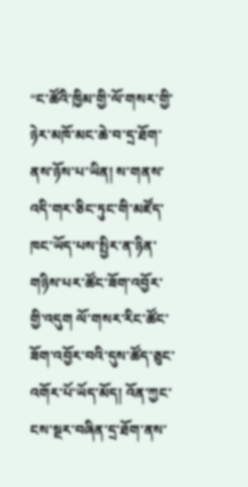“ང་ཚོའི་ཁྱིམ་གྱི་ལོ་གསར་གྱི་ཉེར་མཁོ་མང་ཆེ་བ་དྲ་ཐོག་ནས་ཉོས་པ་ཡིན། ས་གནས་འདི་གར་ཅིང་ཏུང་གི་མཛོད་ཁང་ཡོད་པས་སྤྱིར་ན་ཉིན་གཉིས་པར་ཚོང་ཟོག་འབྱོར་གྱི་འདུག ལོ་གསར་རིང་ཚོང་ཟོག་འབྱོར་བའི་དུས་ཚོད་ཅུང་འགོར་པོ་ཡོད་མོད། འོན་ཀྱང་ངས་སྔར་བཞིན་དྲ་ཐོག་ནས་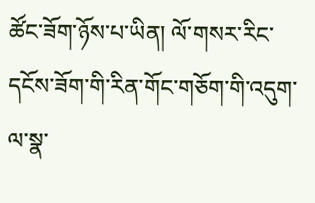ཚོང་ཟོག་ཉོས་པ་ཡིན། ལོ་གསར་རིང་དངོས་ཟོག་གི་རིན་གོང་གཅོག་གི་འདུག་ལ་སྣ་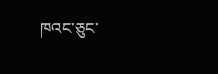ཁའང་ཅུང་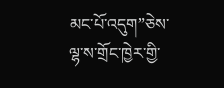མང་པོ་འདུག”ཅེས་ལྷ་ས་གྲོང་ཁྱེར་གྱི་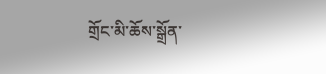གྲོང་མི་ཆོས་སྒྲོན་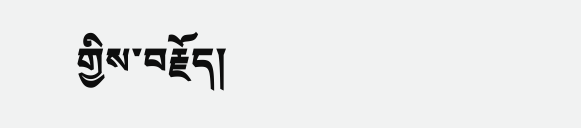གྱིས་བརྗོད།